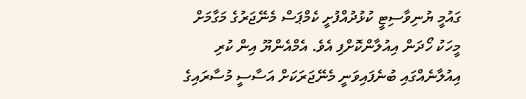ގައުމީ ޔުނިވާސިޓީ ކުޅުދުއްފުށީ ކެމްޕަސް މެނޭޖަރުގެ މަގާމަށް މީހަކު ހޯދަން އިއުލާންކޮށްފި އެވެ. އެމްއެންޔޫ އިން ކުރި އިއުލާނެއްގައި ބުނެފައިވަނީ މެނޭޖަރަކަށް އަސާސީ މުސާރައިގެ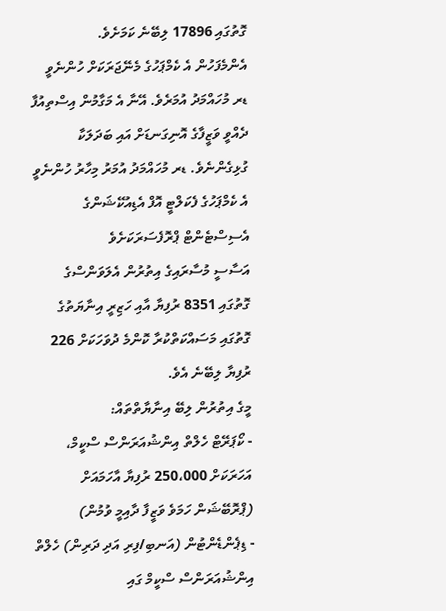ގޮތުގައި 17896 ލިބޭނެ ކަމަށެވެ.
އެންމެފަހުން އެ ކެމްޕަހުގެ މެނޭޖަރަކަށް ހުންނެވީ ޑރ މުހައްމަދު އުމަރެވެ. އޭނާ އެ މަގާމުން އިސްތިއުފާ ދެއްވީ ވަޒީފާގެ އޮނިގަނޑަށް އައި ބަދަލަކާ ގުޅިގެންނެވެ. ޑރ މުހައްމަދު އުމަރު މިހާރު ހުންނެވީ އެ ކެމްޕަހުގެ ފެކަލްޓީ އޮފް އެޑިއުކޭޝަންގެ އެސިސްޓެންޓް ޕްރޮފެސަރަކަށެވެ
އަސާސީ މުސާރައިގެ އިތުރުން އެލަވަންސްގެ ގޮތުގައި 8351 ރުފިޔާ އާއި ހަޒިރީ އިނާޔަތުގެ ގޮތުގައި މަސައްކަތްކުރާ ކޮންމެ ދުވަހަކަށް 226 ރުފިޔާ ލިބޭނެ އެވެ.
މީގެ އިތުރުން ލިބޭ އިނާޔާތްތައް:
- ކޯޕަރޭޓް ހެލްތް އިންޝުއަރަންސް ސްކީމް، އަހަރަކަށް 250،000 ރުފިޔާ އާހަމައަށް
(ޕްރޮބޭޝަން ހަމަވެ ވަޒީފާ ދާއިމީ ވުމުން)
- ޑިޕެންޑެންޓުން (އަނބި/ފިރި އަދި ދަރިން) ހެލްތް އިންޝުއަރަންސް ސްކީމް ގައި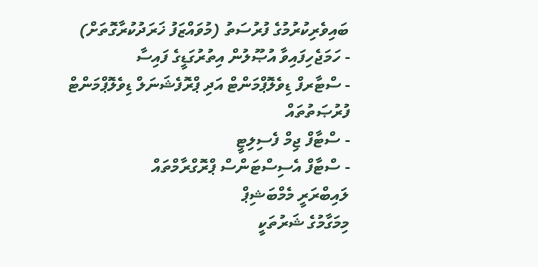ބައިވެރިކުރުމުގެ ފުރުސަތު (މުވައްޒަފު ޚަރަދުކުރާގޮތަށް)
- ހަމަޖެހިފައިވާ އުޞޫލުން އިތުރުގަޑީގެ ފައިސާ
- ސްޓާރފް ޑިވެލޮޕްމަންޓް އަދި ޕްރޮފެޝަނަލް ޑިވެލޮޕްމަންޓް ފުރުޞަތުތައް
- ސްޓާފް ޖިމް ފެސިލިޓީ
- ސްޓާފް އެސިސްޓަންސް ޕްރޮގްރާމްތައް
ލައިބްރަރީ މެމްބަޝިޕް
މިމަގާމުގެ ޝަރުތަކީ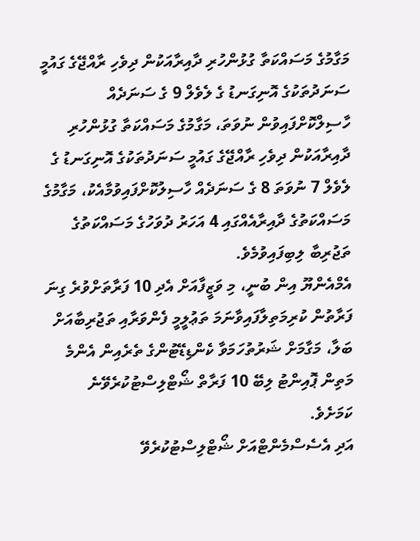މަގާމުގެ މަސައްކަތާ ގުޅުންހުރި ދާއިރާއަކުން ދިވެހި ރާއްޖޭގެ ގައުމީ ސަނަދުތަކުގެ އޮނިގަނޑު ގެ ލެވެލް 9 ގެ ސަނަދެއް ހާސިލްކޮށްފައިވުން ނުވަތަ، މަގާމުގެ މަސައްކަތާ ގުޅުންހުރި ދާއިރާއަކުން ދިވެހި ރާއްޖޭގެ ގައުމީ ސަނަދުތަކުގެ އޮނިގަނޑު ގެ ލެވެލް 7 ނުވަތަ 8 ގެ ސަނަދެއް ހާސިލުކޮށްފައިވުމާއެކު، މަގާމުގެ މަސައްކަތުގެ ދާއިރާއެއްގައި 4 އަހަރު ދުވަހުގެ މަސައްކަތުގެ ތަޖުރިބާ ލިބިފައިވުމެވެ.
އެމްއެންޔޫ އިން ބުނީ، މި ވަޒީފާއަށް އެދި 10 ފަރާތަށްވުރެ ގިނަ ފަރާތުން ކުރިމަތިލާފައިވާނަމަ ތަޢުލީމީ ފެންވަރާއި ތަޖުރިބާއަށް ބަލާ، މަގާމަށް ޝަރުތުހަމަވާ ކެންޑިޑޭޓުންގެ ތެރެއިން އެންމެ މަތިން ޕޮއިންޓު ލިބޭ 10 ފަރާތް ޝޯޓްލިސްޓުކުރެވޭނެ ކަމަށެވެ.
އަދި އެސެސްމެންޓްއަށް ޝޯޓްލިސްޓުކުރެވޭ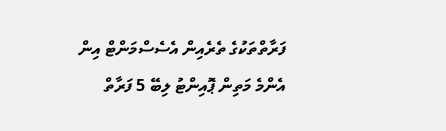ފަރާތްތަކުގެ ތެރެއިން އެސެސްމަންޓް އިން އެންމެ މަތިން ޕޮއިންޓު ލިބޭ 5 ފަރާތް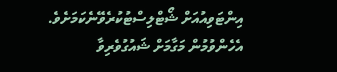އިންޓަވިއުއަށް ޝޯޓްލިސްޓުކުރެވޭނެކަމަށެވެ.
އެހެންވުމުން މަގާމަށް ޝައުގުވެރިވާ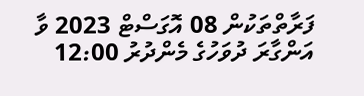ފަރާތްތަކުން 08 އޮގަސްޓް 2023 ވާ އަންގާރަ ދުވަހުގެ މެންދުރު 12:00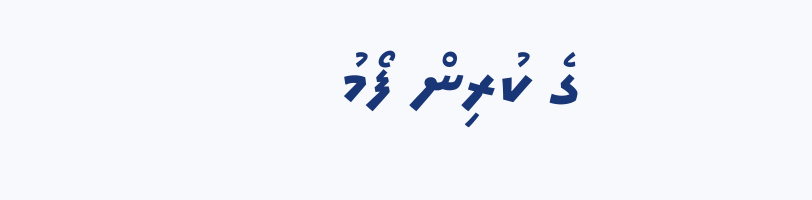ގެ ކުރިން ފޯމު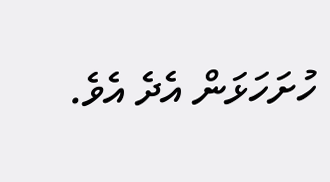ހުށަހަޅަން އެދެ އެވެ.